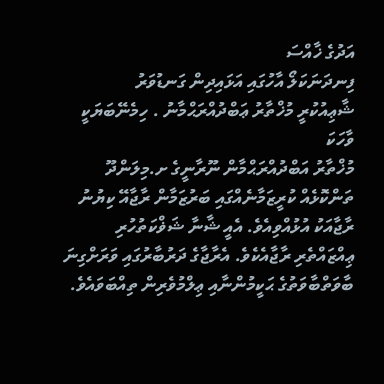އަދުގެ ޚާއްސަ
ފިނދަނަކަލޯ އާހުގައި އަޅައިދިން ގަނޑުވަރު
ޝާޢިއުކުރީ މުޚްތާރު ޢަބްދުއްރަޙްމާނު . ހިމެނޭބަޔަކީ ވާހަކަ
މުޚްތާރު އަބްދުއްރަޙްމާން ނޫރާނީގެ ށ.މިލަންދޫ
ތަންކޮޅެއް ކުރީޒަމާނެއްގައި ބަރުޒަމާން ރާޖާއޭ ކިޔުނު ރާޖާއަކު އުޅުއްވިއެވެ. އެއީ ޝާނާ ޝަޥްކަތުހުރި ޢިއްޒައްތެރި ރާޖާއެކެވެ. އެރާޖާގެ ދަރުބާރުގައި ވަރަށްގިނަ ބާވަތްބާވަތުގެ ޙަކީމުންނާއި ޢިލްމުވެރިން ތިއްބަވައެވެ.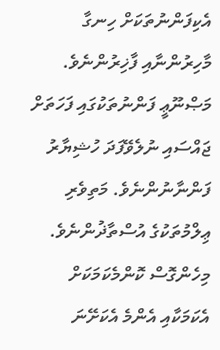އެކިފަންނުތަކަށް ހިނގާ މާހިރުންނާއި ފާޚިރުންނެވެ. މަޞްނޫޢީ ފަންނުތަކުގައި ފަހަތަށް ޖައްސައި ނުލެވޭފަދަ ހުޝިޔާރު ފަންނާނުންނެވެ. މަތިވެރި ޢިލްމުތަކުގެ އުސްތާޛުންނެވެ. މިހެންގޮސް ކޮންމެކަމަކަށް އެކަމަކާއި އެންމެ އެކަށޭނަ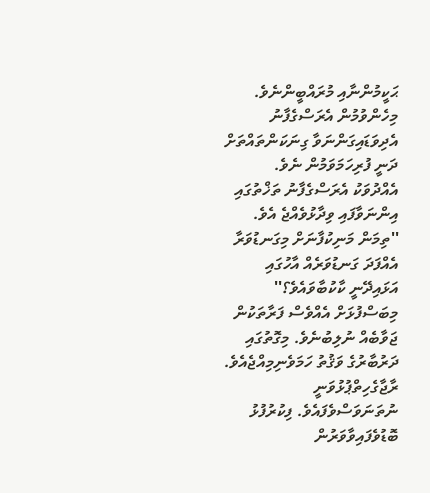ޙަކީމުންނާއި މުރައްބީންނެވެ. މިހެންވުމުން އެރަސްގެފާނު އެދިވަޑައިގަންނަވާ ގިނަކަންތައްތަށް ދަނީ ފުރިހަމަވަމުން ނެވެ.
އެއްދުވަކު އެރަސްގެފާނު ތަޚްތުގައި އިންނަވާފައި ވިދާޅުވެއްޖެ އެވެ. ''ތިމަން މަނިކުފާނަށް މިގަނޑުވަރާ އެއްފަދަ ގަނޑުވަރެއް އާހުގައި އަޅައިދޭނީ ކާކުބާވައެވެ؟''
މިބަސްފުޅަށް އެއްވެސް ފަރާތަކުން ޖަވާބެއް ނުލިބުނެވެ. މިގޮތުގައި ދަރުބާރުގެ ވަޤުތު ހަމަވެނިމިއްޖެއެވެ. ރާޖާގެހިތްޕުޅުވަނީ ނުތަނަވަސްވެފައެވެ. ފިކުރުފުޅު ބޮޑުވެފައިވާވަރުން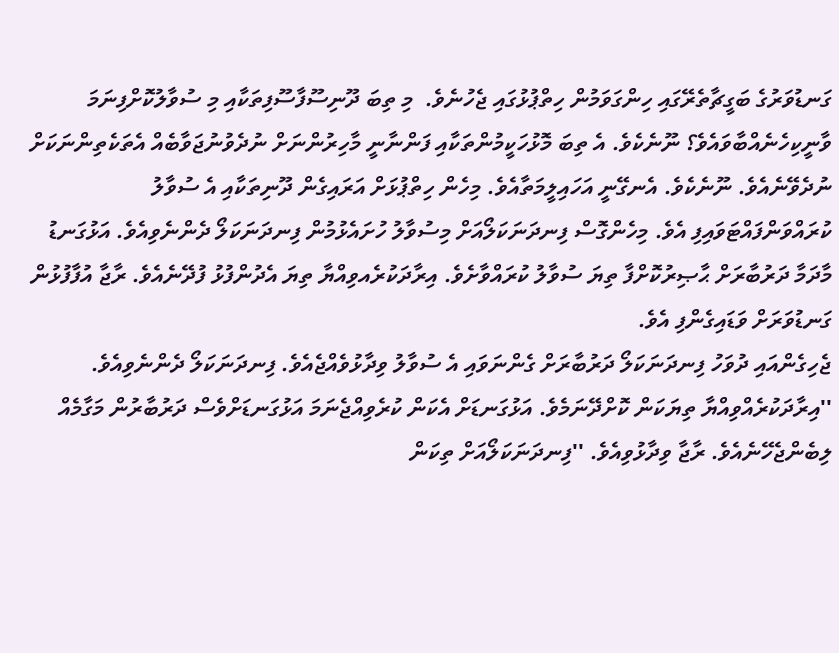ގަނޑުވަރުގެ ބަގީޗާތެރޭގައި ހިންގަވަމުން ހިތްޕުޅުގައި ޖެހުނެވެ.  މި ތިބަ ދޫނިސޫފާސޫފިތަކާއި މި ސުވާލުކޮށްފިނަމަ ވާނީކިހެނެއްބާވައެވެ؟ ނޫނެކެވެ. އެ ތިބަ މޮޅުހަކީމުންތަކާއި ފަންނާނީ މާހިރުންނަށް ނުދެވުނުޖަވާބެއް އެތަކެތިންނަކަށް ނުދެވޭނެއެވެ. ނޫނެކެވެ. އެނގޭނީ އަހައިލީމަތާއެވެ. މިހެން ހިތްޕުޅަށް އަރައިގެން ދޫނިތަކާއި އެ ސުވާލު ކުރައްވަންފައްޓަވައިފި އެވެ. މިހެންގޮސް ފިނދަނަކަލޯއަށް މިސުވާލު ހުށައެޅުމުން ފިނދަނަކަލޯ ދެންނެވިއެވެ. އަޅުގަނޑު މާދަމާ ދަރުބާރަށް ޙާޞިރުކޮށްފާ ތިޔަ ސުވާލު ކުރައްވާށެވެ. އިރާދަކުރެއވިއްޔާ ތިޔަ އެދުންފުޅު ފުދޭނެއެވެ. ރާޖާ އުފާފުޅުން ގަނޑުވަރަށް ވަޑައިގެންފި އެވެ.
ޖެހިގެންއައި ދުވަހު ފިނދަނަކަލޯ ދަރުބާރަށް ގެންނަވައި އެ ސުވާލު ވިދާޅުވެއްޖެއެވެ. ފިނދަނަކަލޯ ދެންނެވިއެވެ. ''އިރާދަކުރެއްވިއްޔާ ތިޔަކަން ކޮށްދޭނަމެވެ. އަޅުގަނޑަށް އެކަން ކުރެވިއްޖެނަމަ އަޅުގަނޑަށްވެސް ދަރުބާރުން މަގާމެއް ލިބެންޖެހޭނެއެވެ. ރާޖާ ވިދާޅުވިއެވެ. ''ފިނދަނަކަލޯއަށް ތިކަން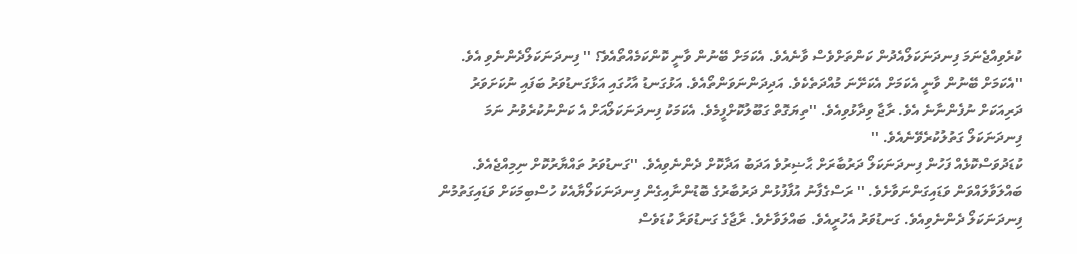ކުރެވިއްޖެނަމަ ފިނދަނަކަލޯއެދުން ކަންތަށްވެސް ވާނެއެވެ. އެކަމަށް ބޭނުން ވާނީ ކޮންކަމެއްތޯއެވެ؟ '' ފިނދަނަކަލޯދެންނެވި އެވެ. ''އެކަމަށް ބޭނުން ވާނީ އެކަމަށް އެކަށޭނަ މުއްދަތެކެވެ. އަދިދަންނަވަންތޯއެވެ. އަޅުގަނޑު އާހުގައި އަޅާގަނޑުވަރު ބަފައި ނުކަށަވަރު ދަރިއަކަށް ނުފެންނާނެ އެވެ. ރާޖާ ވިދާޅުވިއެވެ. ''ތިޔަގޮތް ގަބޫލުކޮށްފީމެވެ. އެކަމަކު ފިނދަނަކަލޯއަށް އެ ކަންނުކުރެވުނު ނަމަ ފިނދަނަކަލޯ ގަތުލުކުރެވޭނެއެވެ. ''
ކުޑަދުވަސްކޮޅެއް ފަހުން ފިނދަނަކަލޯ ދަރުބާރަށް ޙާޟިރުވެ އަދަބު އަދާކޮށް ދެންނެވިއެވެ. ''ގަނޑުވަރު ތައްޔާރުކޮށް ނިމިއްޖެއެވެ. ބައްލަވާލައްވަން ވަޑައިގަންނަވާށެވެ. '' ރަސްގެފާނު އުފާފުޅުން ދަރުބާރުގެ ބޮޑުންނާއިގެން ފިނދަނަކަލޯޔާއެކު ހުސްބިމަކަށް ވަޑައިގަތުމުން ފިނދަނަކަލޯ ދެންނެވިއެވެ. ގަނޑުވަރު އެހުރީއެވެ. ބައްލަވާށެވެ. ރާޖާގެ ގަނޑުވަރާ ކުޑަވެސް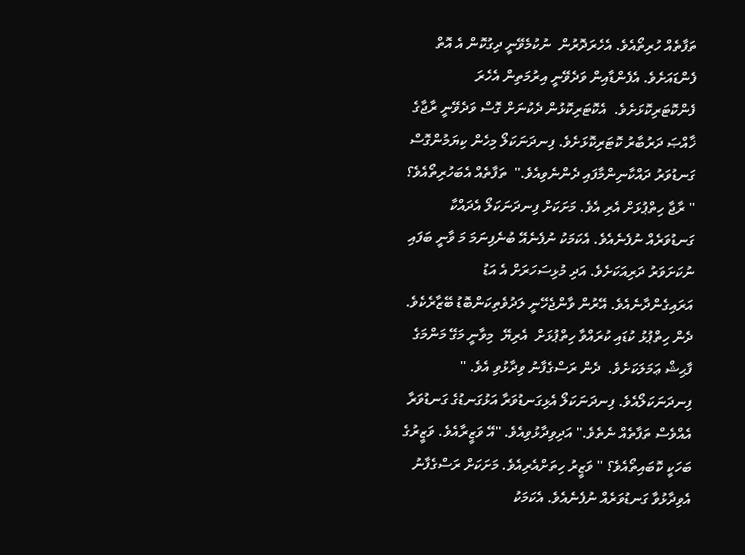ތަފާތެއް ހުރިތޯއެވެ. އެހެރަދޮރުން  ނުކުމެވޭނީ ދިގުކޮން އެ އޮތް ފެންޑައަށެވެ. އެފެންޑާއިން ވަދެވޭނީ އިރުމަތިން އެހެރަ ފެންކޮޓަރިކޮޅަށެވެ.  އެކޮޓަރިކޮޅުން ދެކުނަށް ގޮސް ވަދެވޭނީ ރާޖާގެ ޚާއްޞަ ދަރުބާރު ކޮޓަރިކޮޅަށެވެ. ފިނދަނަކަލޯ މިހެން ކިޔަމުންގޮސް ގަނޑުވަރު ދައްކާނިންމާފައި ދެންނެވިއެވެ.''  ތަފާތެއް އެބަހުރިތޯއެވެ؟ '' ރާޖާ ހިތްޕުޅަށް އެރި އެވެ. މަށަކަށް ފިނދަނަކަލޯ އެދައްކާ ގަނޑުވަރެއް ނުފެނެއެވެ. އެކަމަކު ނުފެނެއޭ ބުނެފިނަމަ މަ ވާނީ ބަފައި ނުކަށަވަރު ދަރިއަކަށެވެ. އަދި މުޅިސަހަރަށް އެ އަޑު އަރައިގެންދާނެއެވެ. އޭރުން ވާންޖެހޭނީ ލަދުވެތިކަންބޮޑު ބޭޒާރެކެވެ. ދެން ހިތްޕުޅު ކުޑައި ކުރައްވާ ހިތްޕުޅަށް  އެރިޔޭ  މިވާނީ މަގޭ މަންމަގެ ފާޙިޝް ޢަމަލަކަށެވެ.  ދެން ރަސްގެފާނު ވިދާޅުވި އެވެ. '' ފިނދަނަކަލޯއެވެ. ފިނދަނަކަލޯ އެޅިގަނޑުވަރާ އަޅުގަނޑުގެ ގަނޑުވަރާ އެއްވެސް ތަފާތެއް ނެތެވެ.'' އަދިވިދާޅުވިއެވެ. ''އޭ ވަޒީރާއެވެ. ވަޒީރުގެ ބަހަކީ ކޮބައިތޯއެވެ؟ '' ވަޒީރު ހިތަށްއެރިއެވެ. މަށަކަށް ރަސްގެފާނު އެވިދާޅުވާ ގަނޑުވަރެއް ނުފެނެއެވެ. އެކަމަކު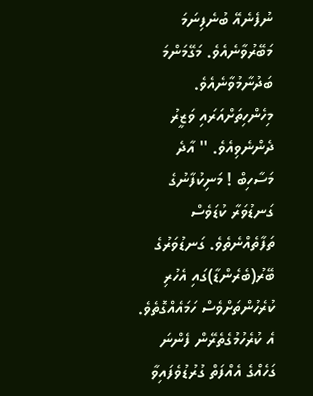ނުފެނެއޭ ބުނެފިނަމަ މަބޭރުވާނެއެވެ. މަގޭމަންމަ ބަދުނާމުވާނެއެވެ. މިހެންހިތަށްއަރައި ވަޒީރު ދެންނެވިއެވެ. '' އާދެ މަސާހިބް ! މަނިކުފާނުގެ ގަނޑުވަރާ ކުޑަވެސް ތަފާތެއްނެތެވެ. ގަނޑުވަރުގެ ބޭރު(ބެރެންޑާ)ގައި އެހުރި ކުރެހުންތަށްވެސް ހަމައެއްގޮތެވެ. އެ ކުރެހުމުގެތެރޭން ފެންނަ ގަހެއްގެ އެއްފަތް ގުރުޑުވެފައިވާ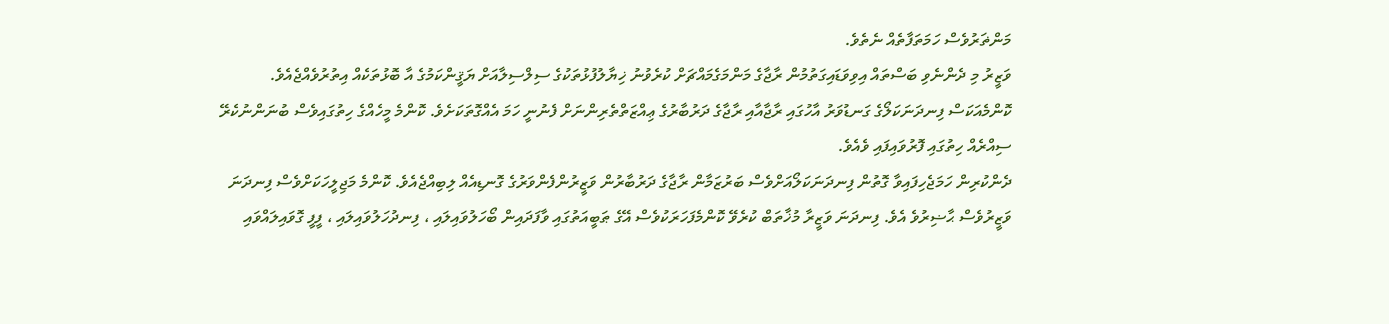މަންޡަރުވެސް ހަމަތަފާތެއް ނެތެވެ.
ވަޒީރު މި ދެންނެވި ބަސްތައް އިވިވަޑައިގަތުމުން ރާޖާގެ މަންމަގެމައްޗަށް ކުރެވުނު ޚިޔާލުފުޅުތަކުގެ ސިލްސިލާއަށް ޔަޤީންކަމުގެ އާ ބޮޅުތަކެއް އިތުރުވެއްޖެއެވެ. ކޮންމެއަކަސް ފިނދަނަކަލޯގެ ގަނޑުވަރު އާހުގައި ރާޖާއާއި ރާޖާގެ ދަރުބާރުގެ ޢިއްޒަތްތެރިންނަށް ފެނުނީ ހަމަ އެއްގޮތަކަށެވެ. ކޮންމެ މީހެއްގެ ހިތުގައިވެސް ބުނަންނުކެރޭ ސިއްރެއް ހިތުގައި ފޮރުވައިފައި ވެއެވެ.
ދެންކުރިން ހަމަޖެހިފައިވާ ގޮތުން ފިނދަނަކަލޯއަށްވެސް ބަރުޒަމާން ރާޖާގެ ދަރުބާރުން ވަޒީރުންފެންވަރުގެ ގޮނޑިއެއް ލިބިއްޖެއެވެ. ކޮންމެ މަޖިލީހަކަށްވެސް ފިނދަނަ ވަޒީރުވެސް ޙާޟިރުވެ އެވެ. ފިނދަނަ ވަޒީރާ މުޚާތަބް ކުރެވޭ ކޮންމެފަހަރަކުވެސް އޭގެ ޠަބީއަތުގައި ވާފަދައިން ބޯހަލުވައިލައި ، ފިނދުހަލުވައިލައި ، ފީފީ ގޮވައިލައްވައި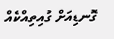ގޮނޑިއަށް ގުއިތިއްކެއް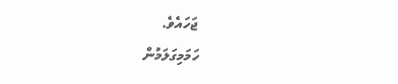ޖަހައެވެ.
ހަމަމިގަލަމުން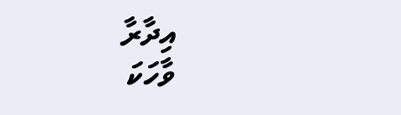އިދާރާ
ވާހަކަ